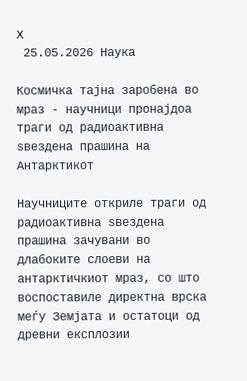X
 25.05.2026 Наука

Космичка тајна заробена во мраз - научници пронајдоа траги од радиоактивна ѕвездена прашина на Антарктикот

Научниците откриле траги од радиоактивна ѕвездена прашина зачувани во длабоките слоеви на антарктичкиот мраз, со што воспоставиле директна врска меѓу Земјата и остатоци од древни експлозии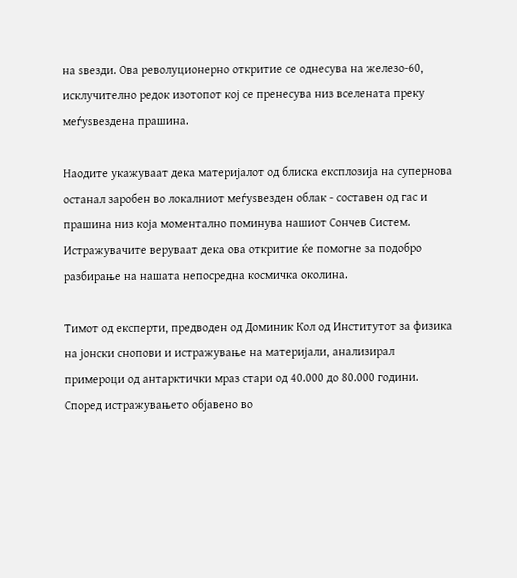на ѕвезди. Ова револуционерно откритие се однесува на железо-60, исклучително редок изотопот кој се пренесува низ вселената преку меѓуѕвездена прашина.

Наодите укажуваат дека материјалот од блиска експлозија на супернова останал заробен во локалниот меѓуѕвезден облак - составен од гас и прашина низ која моментално поминува нашиот Сончев Систем. Истражувачите веруваат дека ова откритие ќе помогне за подобро разбирање на нашата непосредна космичка околина.

Тимот од експерти, предводен од Доминик Кол од Институтот за физика на јонски снопови и истражување на материјали, анализирал примероци од антарктички мраз стари од 40.000 до 80.000 години. Според истражувањето објавено во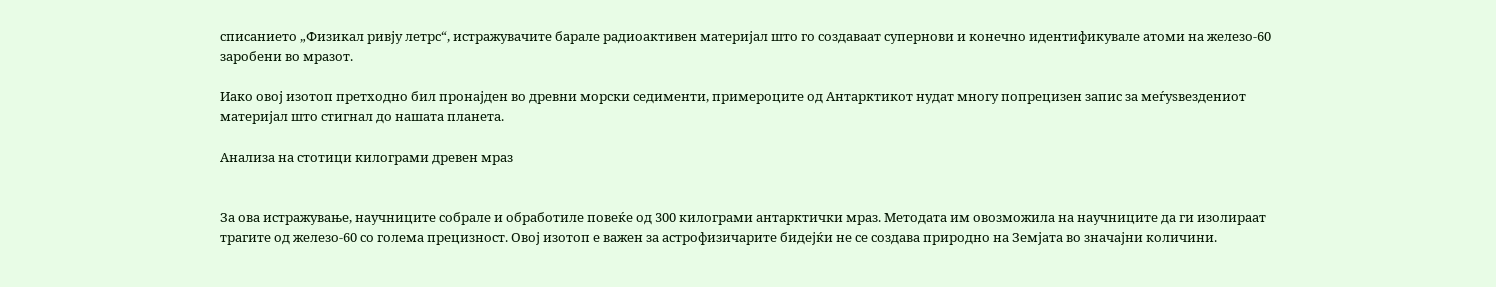списанието „Физикал ривју летрс“, истражувачите барале радиоактивен материјал што го создаваат супернови и конечно идентификувале атоми на железо-60 заробени во мразот.

Иако овој изотоп претходно бил пронајден во древни морски седименти, примероците од Антарктикот нудат многу попрецизен запис за меѓуѕвездениот материјал што стигнал до нашата планета.

Анализа на стотици килограми древен мраз


За ова истражување, научниците собрале и обработиле повеќе од 300 килограми антарктички мраз. Методата им овозможила на научниците да ги изолираат трагите од железо-60 со голема прецизност. Овој изотоп е важен за астрофизичарите бидејќи не се создава природно на Земјата во значајни количини.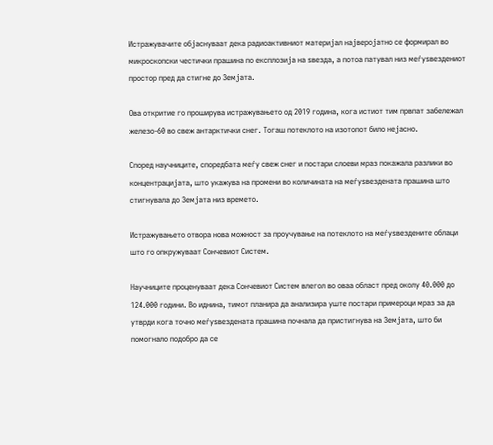Истражувачите објаснуваат дека радиоактивниот материјал најверојатно се формирал во микроскопски честички прашина по експлозија на ѕвезда, а потоа патувал низ меѓуѕвездениот простор пред да стигне до Земјата.

Ова откритие го проширува истражувањето од 2019 година, кога истиот тим првпат забележал железо-60 во свеж антарктички снег. Тогаш потеклото на изотопот било нејасно.

Според научниците, споредбата меѓу свеж снег и постари слоеви мраз покажала разлики во концентрацијата, што укажува на промени во количината на меѓуѕвездената прашина што стигнувала до Земјата низ времето.

Истражувањето отвора нова можност за проучување на потеклото на меѓуѕвездените облаци што го опкружуваат Сончевиот Систем.

Научниците проценуваат дека Сончевиот Систем влегол во оваа област пред околу 40.000 до 124.000 години. Во иднина, тимот планира да анализира уште постари примероци мраз за да утврди кога точно меѓуѕвездената прашина почнала да пристигнува на Земјата, што би помогнало подобро да се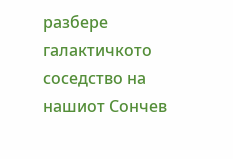разбере галактичкото соседство на нашиот Сончев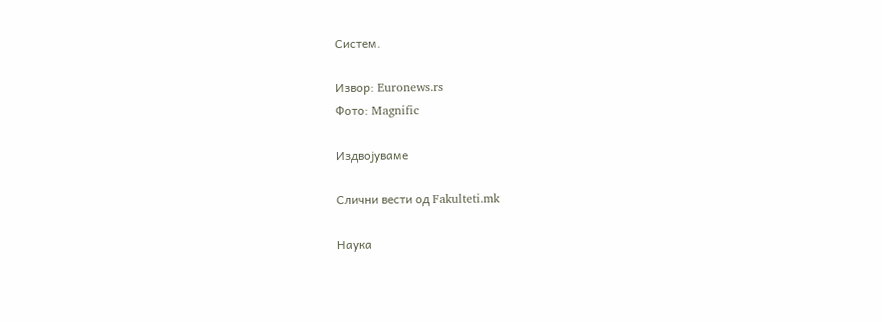Систем.

Извор: Euronews.rs
Фото: Magnific

Издвојуваме

Слични вести од Fakulteti.mk

Наука